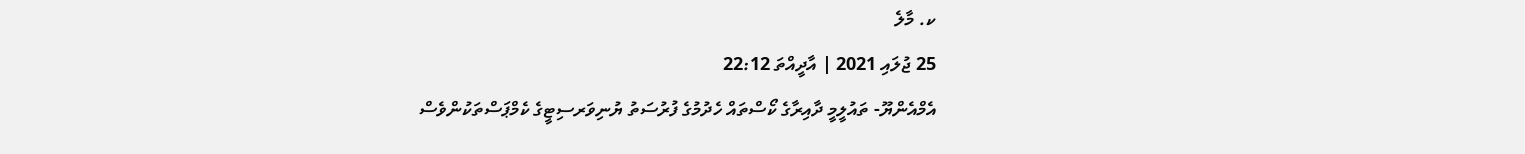ކ. މާލެ
25 ޖުލައި 2021 | އާދީއްތަ 22:12
އެމްއެންޔޫ- ތައުލީމީ ދާއިރާގެ ކޯސްތައް ހެދުމުގެ ފުރުސަތު ޔުނިވަރސިޓީގެ ކެމްޕަސްތަކުންވެސް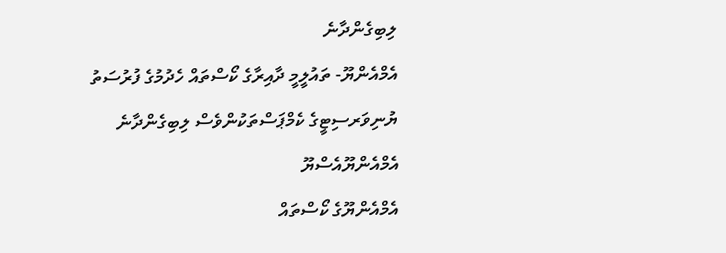ލިބިގެންދާނެ
އެމްއެންޔޫ- ތައުލީމީ ދާއިރާގެ ކޯސްތައް ހެދުމުގެ ފުރުސަތު ޔުނިވަރސިޓީގެ ކެމްޕަސްތަކުންވެސް ލިބިގެންދާނެ
އެމްއެންޔޫއެސްޔޫ
އެމްއެންޔޫގެ ކޯސްތައް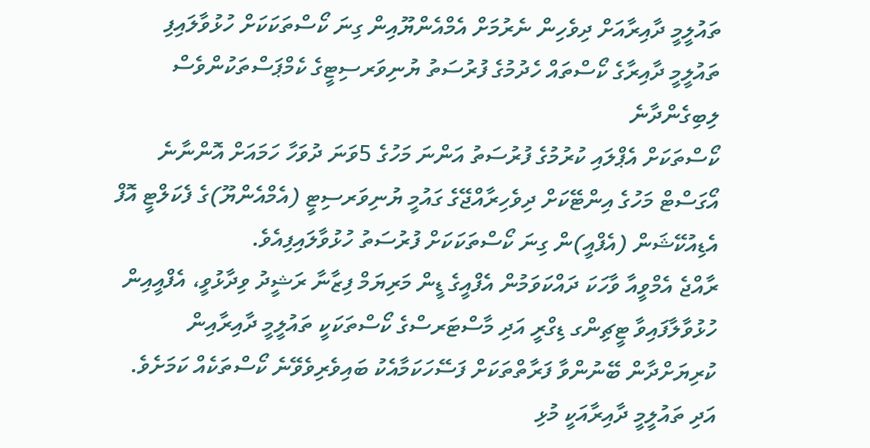ތައުލީމީ ދާއިރާއަށް ދިވެހިން ނެރުމަށް އެމްއެންޔޫއިން ގިނަ ކޯސްތަކަކަށް ހުޅުވާލައިފި
ތައުލީމީ ދާއިރާގެ ކޯސްތައް ހެދުމުގެ ފުރުސަތު ޔުނިވަރސިޓީގެ ކެމްޕަސްތަކުންވެސް ލިބިގެންދާނެ
ކޯސްތަކަށް އެޕްލައި ކުރުމުގެ ފުރުސަތު އަންނަ މަހުގެ 5ވަނަ ދުވަހާ ހަމައަށް އޮންނާނެ
އޯގަސްޓް މަހުގެ އިންޓޭކަށް ދިވެހިރާއްޖޭގެ ގައުމީ ޔުނިވަރސިޓީ (އެމްއެންޔޫ)ގެ ފެކަލްޓީ އޮފް އެޑިއުކޭޝަން (އެފްއީ)ން ގިނަ ކޯސްތަކަކަށް ފުރުސަތު ހުޅުވާލައިފިއެވެ.
ރާއްޖެ އެމްވީއާ ވާހަކަ ދައްކަވަމުން އެފްއީގެ ޑީން މަރިޔަމް ފިޒާނާ ރަޝީދު ވިދާޅުވީ، އެފްއީއިން ހުޅުވާލާފައިވާ ޓީޗިންގ ޑިގްރީ އަދި މާސްޓަރސްގެ ކޯސްތަކަކީ ތައުލީމީ ދާއިރާއިން ކުރިޔަށްދާން ބޭނުންވާ ފަރާތްތަކަށް ފަސޭހަކަމާއެކު ބައިވެރިވެވޭނެ ކޯސްތަކެއް ކަމަށެވެ. އަދި ތައުލީމީ ދާއިރާއަކީ މުޅި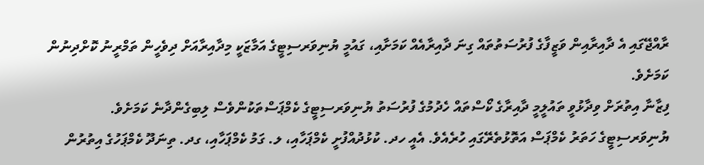ރާއްޖޭގައި އެ ދާއިރާއިން ވަޒީފާގެ ފުރުސަތުތައް ގިނަ ދާއިރާއެއް ކަމަށާއި، ގައުމީ ޔުނިވަރސިޓީގެ އަމާޒަކީ މިދާއިރާއަށް ދިވެހީން ތަމްރީނު ކޮށްދިނުން ކަމަށެވެ.
ފިޒާނާ އިތުރަށް ވިދާޅުވީ ތައުލީމީ ދާއިރާގެ ކޯސްތައް ހެދުމުގެ ފުރުސަތު ޔުނިވަރސިޓީގެ ކެމްޕަސްތަކުންވެސް ލިބިގެންދާނެ ކަމަށެވެ. ޔުނިވަރސިޓީގެ ހަތަރު ކެމްޕަސް އަތޮޅުތެރޭގައި ހުރެއެވެ. އެއީ ހދ. ކުޅުދުއްފުށީ ކެމްޕަހާއި، ލ. ގަމު ކެމްޕަހާއި، ގދ. ތިނަދޫ ކެމްޕަހުގެ އިތުރުން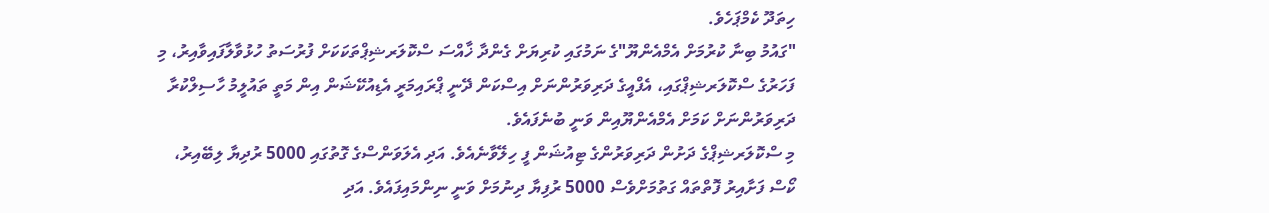ހިތަދޫ ކެމްޕަހެވެ.
"ގައުމު ބިނާ ކުރުމަށް އެމްއެންޔޫ"ގެ ނަމުގައި ކުރިޔަށް ގެންދާ ޚާއްސަ ސްކޮލަރޝިޕްތަކަކަށް ފުރުސަތު ހުޅުވާލާފައިވާއިރު، މި ފަހަރުގެ ސްކޮލަރޝިޕްގައި، އެފްއީގެ ދަރިވަރުންނަށް އިސްކަން ދޭނީ ޕްރައިމަރީ އެޑިއުކޭޝަން އިން މަތީ ތައުލީމު ހާސިލްކުރާ ދަރިވަރުންނަށް ކަމަށް އެމްއެންޔޫއިން ވަނީ ބުނެފައެވެ.
މި ސްކޮލަރޝިޕްގެ ދަށުން ދަރިވަރުންގެ ޓިއުޝަން ފީ ހިލޭވާނެއެވެ. އަދި އެލަވަންސްގެ ގޮތުގައި 5000 ރުދިޔާ ލިބޭއިރު، ކޯސް ފަށާއިރު ފޮތްތައް ގަތުމަށްވެސް 5000 ރުފިޔާ ދިނުމަށް ވަނީ ނިންމައިފައެވެ. އަދި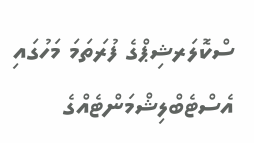ސްކޮލަރޝިޕްގެ ފުރަތަމަ މަހުގައި އެސްޓެބްލިޝްމަންޓެއްގެ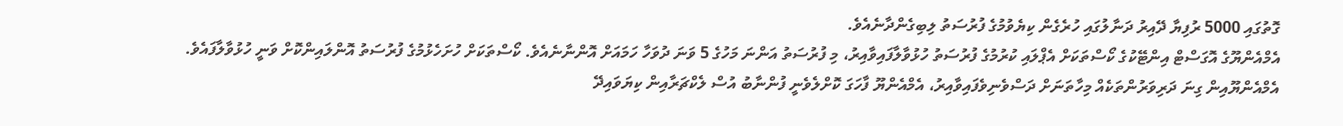ގޮތުގައި 5000 ރުފިޔާ ދޭއިރު ދަނާލުގައި ހުރެގެން ކިޔެވުމުގެ ފުރުސަތު ލިބިގެންދާނެއެވެ.
އެމްއެންޔޫގެ އޮގަސްޓް އިންޓޭކުގެ ކޯސްތަކަށް އެޕްލައި ކުރުމުގެ ފުރުސަތު ހުޅުވާލާފައިވާއިރު، މި ފުރުސަތު އަންނަ މަހުގެ 5 ވަނަ ދުވަހާ ހަމައަށް އޮންނާނެއެވެ. ކޯސްތަކަށް ހުށަހެޅުމުގެ ފުރުސަތު އޮންލައިންކޮށް ވަނީ ހުޅުވާލާފައެވެ.
އެމްއެންޔޫއިން ގިނަ ދަރިވަރުންތަކެއް މިހާތަނަށް ދަސްވެނިވެފައިވާއިރު، އެމްއެންޔޫ ފާހަގަ ކޮށްލެވެނީ ފުންނާބު އުސް ލެކްޗަރާއިން ކިޔަވައިދޭ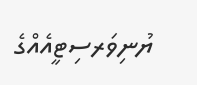ޔުނިވަރސިޓީއެއްގެ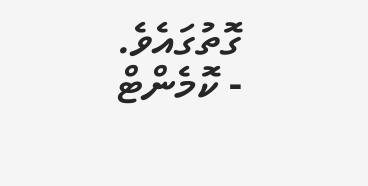ގޮތުގައެވެ.
- ކޮމެންޓް